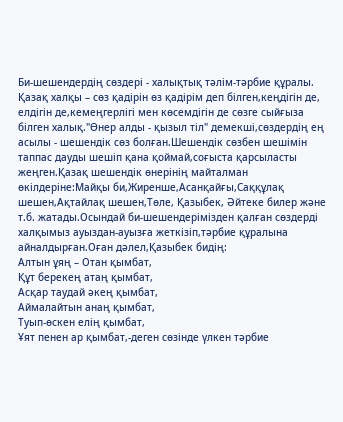Би-шешендердің сөздері - халықтық тәлім-тәрбие құралы.
Қазақ халқы – сөз қадірін өз қадірім деп білген,кеңдігін де, елдігін де,кемеңгерлігі мен көсемдігін де сөзге сыйғыза білген халық."Өнер алды - қызыл тіл" демекші,сөздердің ең асылы - шешендік сөз болған.Шешендік сөзбен шешімін таппас дауды шешіп қана қоймай,соғыста қарсыласты жеңген.Қазақ шешендік өнерінің майталман өкілдеріне:Майқы би,Жиренше,Асанқайғы,Саққұлақ шешен,Ақтайлақ шешен,Төле, Қазыбек, Әйтеке билер және т.б. жатады.Осындай би-шешендерімізден қалған сөздерді халқымыз ауыздан-ауызға жеткізіп,тәрбие құралына айналдырған.Оған дәлел,Қазыбек бидің:
Алтын ұяң – Отан қымбат,
Құт берекең атаң қымбат,
Асқар таудай әкең қымбат,
Аймалайтын анаң қымбат,
Туып-өскен елің қымбат,
Ұят пенен ар қымбат,-деген сөзінде үлкен тәрбие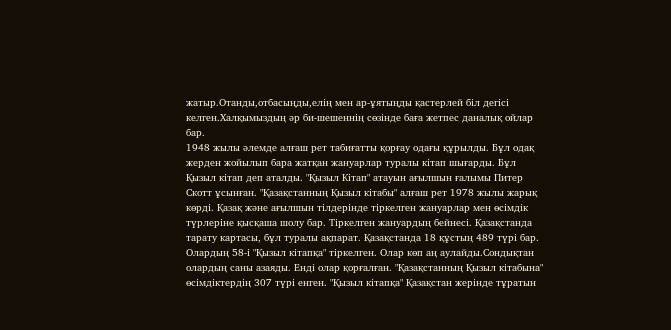жатыр.Отанды,отбасыңды,елің мен ар-ұятыңды қастерлей біл дегісі келген.Халқымыздың әр би-шешеннің сөзінде баға жетпес даналық ойлар бар.
1948 жылы әлемде алғаш рет табиғатты қорғау одағы құрылды. Бұл одақ жерден жойылып бара жатқан жануарлар туралы кітап шығарды. Бұл Қызыл кітап деп аталды. "Қызыл Кітап" атауын ағылшын ғалымы Питер Скотт ұсынған. "Қазақстанның Қызыл кітабы" алғаш рет 1978 жылы жарық көрді. Қазақ және ағылшын тілдерінде тіркелген жануарлар мен өсімдік түрлеріне қысқаша шолу бар. Тіркелген жануардың бейнесі. Қазақстанда тарату картасы, бұл туралы ақпарат. Қазақстанда 18 құстың 489 түрі бар. Олардың 58-і "Қызыл кітапқа" тіркелген. Олар көп аң аулайды.Сондықтан олардың саны азаяды. Енді олар қорғалған. "Қазақстанның Қызыл кітабына" өсімдіктердің 307 түрі енген. "Қызыл кітапқа" Қазақстан жерінде тұратын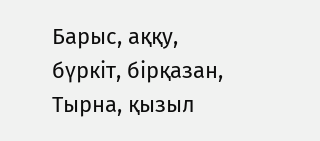Барыс, аққу, бүркіт, бірқазан, Тырна, қызыл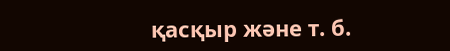қасқыр және т. б.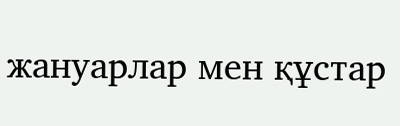жануарлар мен құстар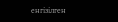енгізілген